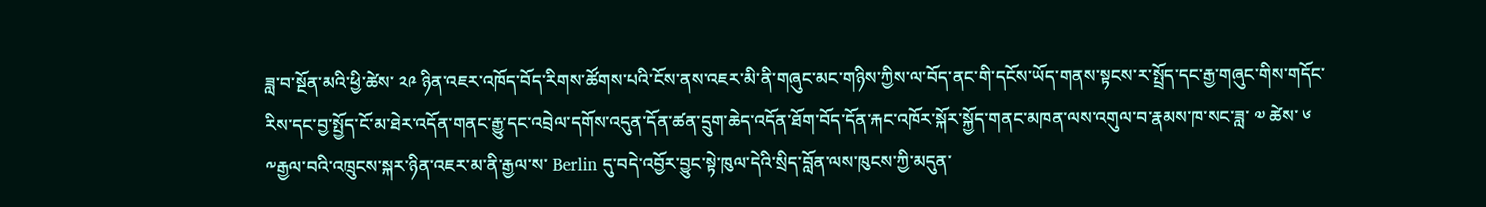ཟླ་བ་སྔོན་མའི་ཕྱི་ཚེས་ ༢༩ ཉིན་འཇར་འཁོད་བོད་རིགས་ཚོགས་པའི་ངོས་ནས་འཇར་མི་ནི་གཞུང་མང་གཉིས་ཀྱིས་ལ་བོད་ནང་གི་དངོས་ཡོད་གནས་སྟངས་ར་སྤྲོད་དང་རྒྱ་གཞུང་གིས་གདོང་རིས་དང་བྱ་སྤྱོད་ངོ་མ་ཐེར་འདོན་གནང་རྒྱུ་དང་འབྲེལ་དགོས་འདུན་དོན་ཚན་དྲུག་ཆེད་འདོན་ཐོག་བོད་དོན་རྐང་འཁོར་སྐོར་སྐྱོད་གནང་མཁན་ལས་འགུལ་བ་རྣམས་ཁ་སང་ཟླ་ ༧ ཚེས་ ༦ ༸རྒྱལ་བའི་འཁྲུངས་སྐར་ཉིན་འཇར་མ་ནི་རྒྱལ་ས་ Berlin དུ་བདེ་འབྱོར་བྱུང་སྟེ་ཁུལ་དེའི་སྲིད་བློན་ལས་ཁུངས་ཀྱི་མདུན་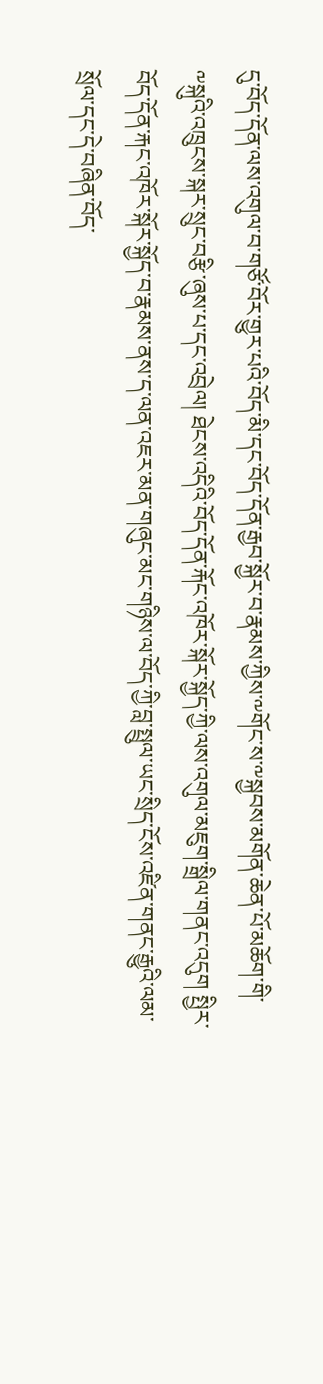དུ་བོད་དོན་ལས་འགུལ་བ་གཙོ་བོར་གྱུར་པའི་བོད་མི་དང་བོད་དོན་རྒྱབ་སྐྱོར་བ་རྣམས་ཀྱིས་༸གོང་ས་༸སྐྱབས་མགོན་ཆེན་པོ་མཆོག་གི་༸སྐུའི་འཁྲུངས་སྐར་སྲུང་བརྩི་ཞུས་པ་དང་འབྲེལ། ཐེངས་འདིའི་བོད་དོན་རྐོང་འཁོར་སྐོར་སྐྱོད་ཀྱི་ལས་འགུལ་མཇུག་སྒྲིལ་གནང་འདུག སྤྱིར་བོད་དོན་རྐང་འཁོར་སྐོར་སྐྱོད་བ་རྣམས་ནས་ད་ལན་འཇར་མན་གཞུང་མང་གཉིས་ལ་བོད་ཀྱི་བླ་སྤྲུལ་ཡང་སྲིད་ངོས་འཛིན་གནང་རྒྱུའི་ལམ་སྲོལ་དང་དེ་བཞིན་བོད་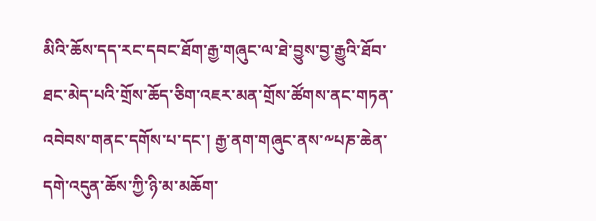མིའི་ཆོས་དད་རང་དབང་ཐོག་རྒྱ་གཞུང་ལ་ཐེ་བྱུས་བྱ་རྒྱུའི་ཐོབ་ཐང་མེད་པའི་གྲོས་ཆོད་ཅིག་འཇར་མན་གྲོས་ཚོགས་ནང་གཏན་འབེབས་གནང་དགོས་པ་དང་། རྒྱ་ནག་གཞུང་ནས་༸པཎ་ཆེན་དགེ་འདུན་ཆོས་ཀྱི་ཉི་མ་མཆོག་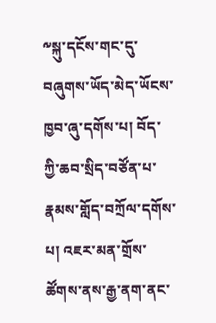༸སྐུ་དངོས་གང་དུ་བཞུགས་ཡོད་མེད་ཡོངས་ཁྱབ་ཞུ་དགོས་པ། བོད་ཀྱི་ཆབ་སྲིད་བཙོན་པ་རྣམས་གློད་བཀྲོལ་དགོས་པ། འཇར་མན་གྲོས་ཚོགས་ནས་རྒྱ་ནག་ནང་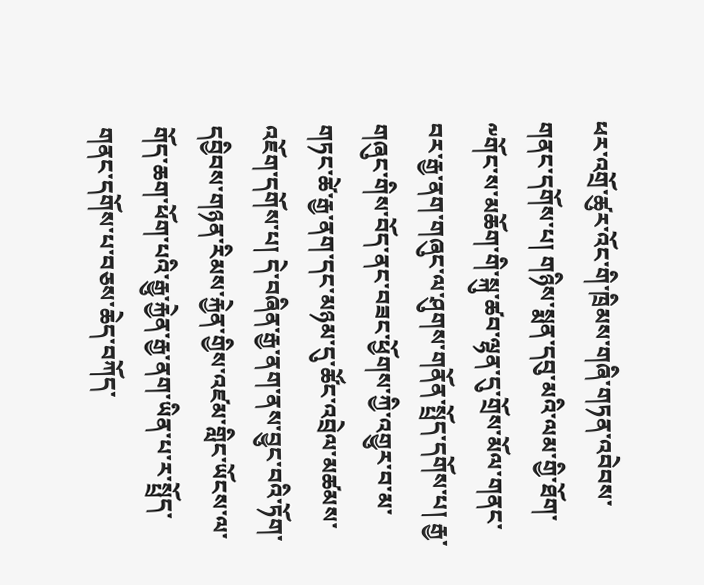ཕར་འགྲོ་ཚུར་འོང་གི་ཁྲིམས་གཞི་གཏན་འབེབས་གནང་དགོས་པ། གཉིས་སྨན་དབུ་མའི་ལམ་གྱི་ཐོག་༸གོང་ས་མཆོག་གི་སྐུ་ཚབ་ལྷན་དུ་གྲོས་མོལ་གནང་བར་རྒྱ་ནག་གཞུང་ལ་ཤུགས་གནོན་སྤྲོད་དགོས་པ། རྒྱ་གཞུང་གིས་བོད་ནང་བཟང་ཕྱོགས་ཀྱི་འགྱུར་བ་མ་གཏང་ཚེ་རྒྱ་ནག་དང་མཉམ་དུ་ཚོང་འབྲེལ་མཚམས་འཇོག་དགོས་པ། དེ་བཞིན་རྒྱ་ནག་ནས་བྱུང་བའི་ཏོག་དབྱིབས་གཉན་རིམས་རྐྱེན་གྱིས་འཛམ་གླིང་ཡོངས་ལ་གོད་ཆག་ཕོག་པའི་རྒྱུ་རྐྱེན་རྒྱ་ནག་ཡིན་པ་ར་སྤྲོད་གནང་དགོས་པ་བཅས་ཆེད་བཀོད་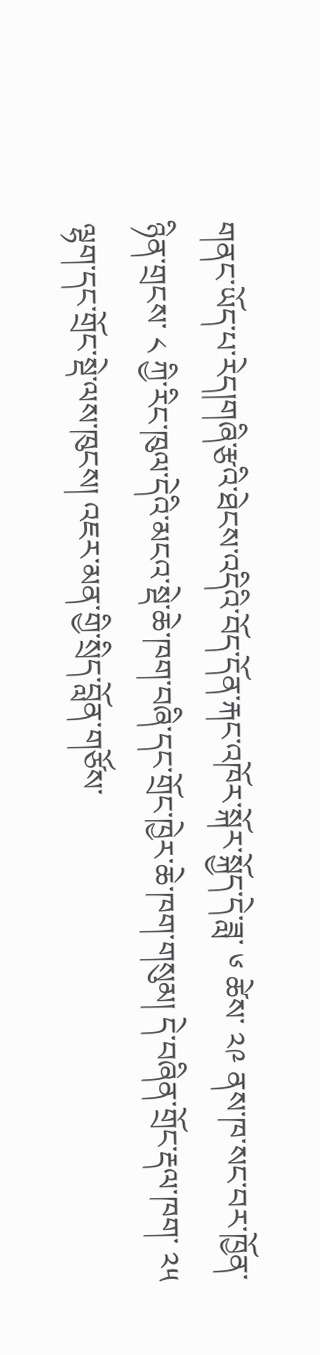གནང་ཡོད་པ་རེད།གཞི་རྩའི་ཐེངས་འདིའི་བོད་དོན་རྐང་འཁོར་སྐོར་སྐྱོད་དེ་ཟླ་ ༦ ཚེས་ ༢༩ ནས་ཁ་སང་བར་ཁྱོན་ཉིན་གྲངས་ ༨ ཀྱི་རིང་ཁུལ་དེའི་མངའ་སྡེ་ཆེ་ཁག་བཞི་དང་གྲོང་ཁྱེར་ཆེ་ཁག་གསུམ། དེ་བཞིན་གྲོང་རྡལ་ཁག་ ༢༥ ལྷག་དང་གྲོང་སྡེ་ལས་ཁུངས། འཇར་མན་གྱི་སྲིད་བློན་གཙོས་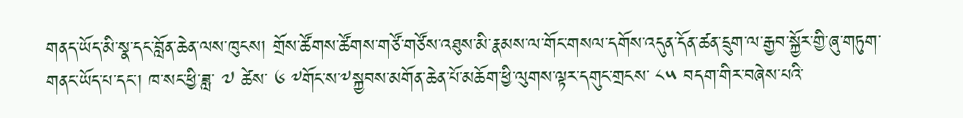གནད་ཡོད་མི་སྣ་དང་བློན་ཆེན་ལས་ཁུངས། གྲོས་ཚོགས་ཚོགས་གཙོ་གཙོས་འཐུས་མི་རྣམས་ལ་གོང་གསལ་དགོས་འདུན་དོན་ཚན་དྲུག་ལ་རྒྱབ་སྐྱོར་གྱི་ཞུ་གཏུག་གནང་ཡོད་པ་དང་། ཁ་སང་ཕྱི་ཟླ་ ༧ ཚེས་ ༦ ༸གོང་ས་༸སྐྱབས་མགོན་ཆེན་པོ་མཆོག་ཕྱི་ལུགས་ལྟར་དགུང་གྲངས་ ༨༥ བདག་གིར་བཞེས་པའི་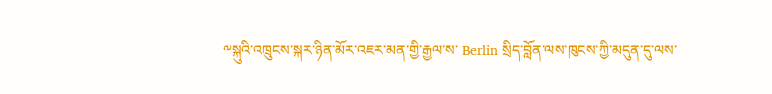༸སྐུའི་འཁྲུངས་སྐར་ཉིན་མོར་འཇར་མན་གྱི་རྒྱལ་ས་ Berlin སྲིད་བློན་ལས་ཁུངས་ཀྱི་མདུན་དུ་ལས་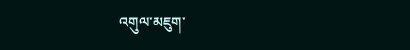འགུལ་མཇུག་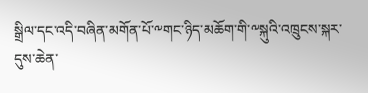སྒྲིལ་དང་འདི་བཞིན་མགོན་པོ་༸གང་ཉིད་མཆོག་གི་༸སྐུའི་འཁྲུངས་སྐར་དུས་ཆེན་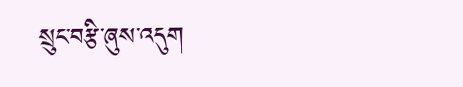སྲུང་བརྩི་ཞུས་འདུག